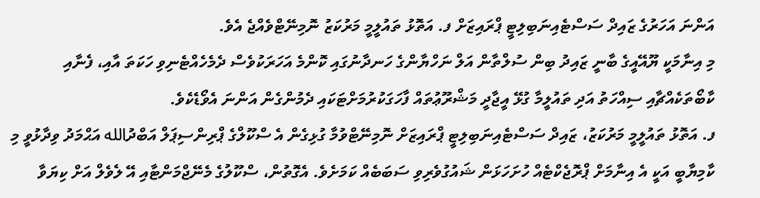އަންނަ އަހަރުގެ ޒައިދް ސަސްޓެއިނަބިލިޓީ ޕްރައިޒަށް ފ. އަތޮޅު ތައުލީމީ މަރުކަޒު ނޮމިނޭޓްވެއްޖެ އެވެ.
މި އިނާމަކީ ޔޫއޭއީގެ ބާނީ ޒައިދު ބިން ސުލްތާން އަލް ނަހްޔާންގެ ހަނދާނުގައި ކޮންމެ އަހަރަކުވެސް ދެމެހެއްޓެނިވި ހަކަތަ އާއި، ފެނާއި ކާބޯތަކެއްޗާއި ސިއްހަތު އަދި ތައުލީމާ ގުޅޭ އީޖާދީ މަޝްރޫޢުތައް ފާހަގަކުރުމަށްޓަކައި ދެމުންގެން އަންނަ އެވޯޑެކެވެ.
ފ. އަތޮޅު ތައުލީމީ މަރުކަޒު، ޒައިދް ސަސްޓެއިނަބިލިޓީ ޕްރައިޒަށް ނޮމިނޭޓްވުމާ ގުޅިގެން އެ ސްކޫލްގެ ޕްރިންސިޕަލް އަބްދުالله އަޙްމަދު ވިދާޅުވީ މި ކާމިޔާބީ އަކީ އެ އިނާމަށް ޕްރޮޖެކްޓެއް ހުށަހަޅަން ޝައުގުވެރިވި ސަބަބެއް ކަމަށެވެ. އެގޮތުން، ސްކޫލުގެ މެނޭޖްމަންޓާއި އޭ ލެވެލް އަށް ކިޔަވާ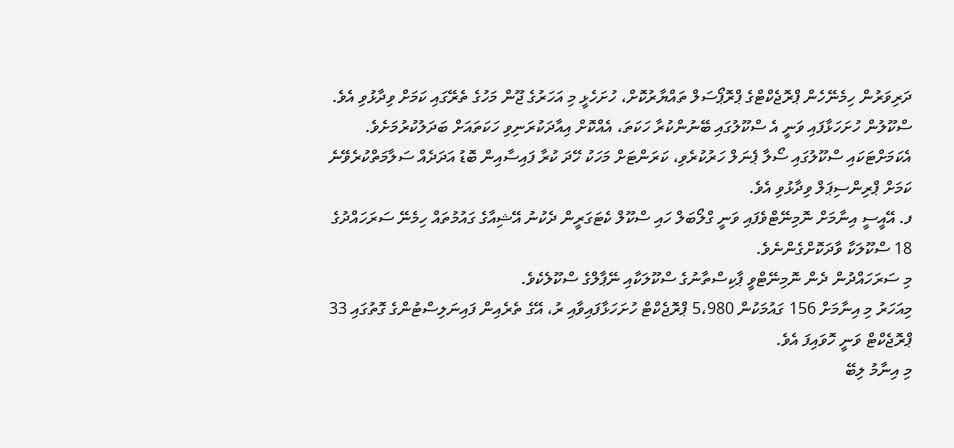ދަރިވަރުން ހިމެނޭހެން ޕްރޮޖެކްޓްގެ ޕްރޮޕޯސަލް ތައްޔާރުކޮށް، ހުށަހެޅީ މި އަހަރުގެ ޖޫން މަހުގެ ތެރޭގައި ކަމަށް ވިދާޅުވި އެވެ.
ސްކޫލުން ހުށަހަޅާފައި ވަނީ އެ ސްކޫލުގައި ބޭނުންކުރާ ހަކަތަ، އެއްކޮށް އިއާދަކުރަނިވި ހަކަތައަށް ބަދަލުކުރުމަށެވެ. އެކަމަށްޓަކައި ސްކޫލުގައި ސޯލާ ޕެނަލް ހަރުކުރެވި، ކަރަންޓަށް މަހަކު ހޭދަ ކުރާ ފައިސާއިން ބޮޑު އަދަދެއް ސަލާމަތްކުރެވޭނެ ކަމަށް ޕްރިންސިޕަލް ވިދާޅުވި އެވެ.
ފ. އޭއީސީ އިނާމަށް ނޮމިނޭޓްވެފައި ވަނީ ގްލޯބަލް ހައި ސްކޫލް ކެޓަގަރީން ދެކުނު އޭޝިއާގެ ގައުމުތައް ހިމެނޭ ސަރަހައްދުގެ 18 ސްކޫލަކާ ވާދަކޮށްގެންނެވެ.
މި ސަރަހައްދުން ދެން ނޮމިނޭޓްވީ ޕާކިސްތާނުގެ ސްކޫލަކާއި ނޭޕާލްގެ ސްކޫލެކެވެ.
މިއަހަރު މި އިނާމަށް 156 ގައުމަކުން 5،980 ޕްރޮޖެކްޓް ހުށަހަޅާފައިވާއި ރު، އޭގެ ތެރެއިން ފައިނަލިސްޓުންގެ ގޮތުގައި 33 ޕްރޮޖެކްޓް ވަނީ ހޮވައިފަ އެވެ.
މި އިނާމު ލިބޭ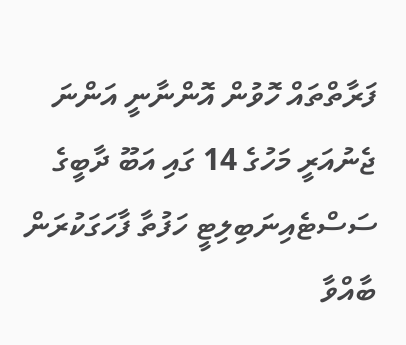ފަރާތްތައް ހޮވުން އޮންނާނީ އަންނަ ޖެނުއަރީ މަހުގެ 14 ގައި އަބޫ ދާބީގެ ސަސްޓެއިނަބިލިޓީ ހަފުތާ ފާހަގަކުރަން ބާއްވާ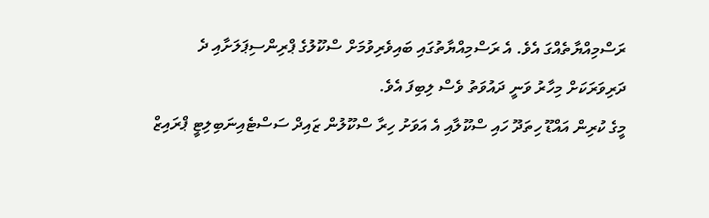ރަސްމިއްޔާތެއްގަ އެވެ. އެ ރަސްމިއްޔާތުގައި ބައިވެރިވުމަށް ސްކޫލުގެ ޕްރިންސިޕަލަށާއި ދެ ދަރިވަރަކަށް މިހާރު ވަނީ ދައުވަތު ވެސް ލިބިފަ އެވެ.
މީގެ ކުރިން އައްޑޫ ހިތަދޫ ހައި ސްކޫލާއި އެ އަވަށު ހިރާ ސްކޫލުން ޒައިދް ސަސްޓެއިނަބިލިޓީ ޕްރައިޒް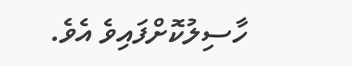ހާސިލުކޮށްފައިވެ އެވެ.